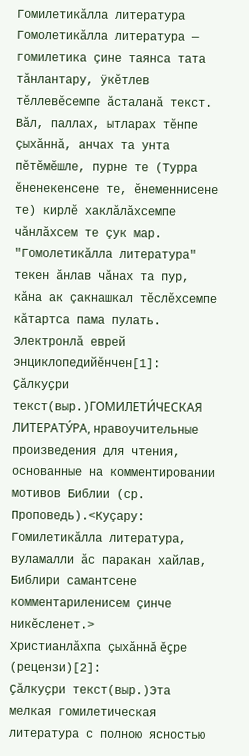Гомилетикăлла литература
Гомолетикăлла литература — гомилетика çине таянса тата тăнлантару, ÿкĕтлев тĕллевĕсемпе ăсталанă текст. Вăл, паллах, ытларах тĕнпе çыхăннă, анчах та унта пĕтĕмĕшле, пурне те (Турра ĕненекенсене те, ĕнеменнисене те) кирлĕ хаклăлăхсемпе чăнлăхсем те çук мар.
"Гомолетикăлла литература" текен ăнлав чăнах та пур, кăна ак çакнашкал тĕслĕхсемпе кăтартса пама пулать.
Электронлă еврей энциклопедийĕнчен[1]:
Ҫӑлкуҫри текст(выр.)ГОМИЛЕТИ́ЧЕСКАЯ ЛИТЕРАТУ́РА, нравоучительные произведения для чтения, основанные на комментировании мотивов Библии (ср. Проповедь).<Куçару: Гомилетикăлла литература, вуламалли ăс паракан хайлав, Библири самантсене комментариленисем çинче никĕсленет.>
Христианлăхпа çыхăннă ĕçре (рецензи)[2]:
Ҫӑлкуҫри текст(выр.)Эта мелкая гомилетическая литература с полною ясностью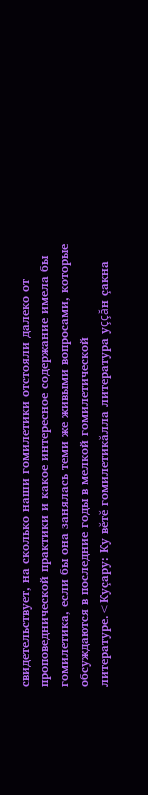свидетельствует, на сколько наши гомилетики отстояли далеко от проповеднической практики и какое интересное содержание имела бы гомилетика, если бы она занялась теми же живыми вопросами, которые обсуждаются в последние годы в мелкой гомилетической литературе.<Куçару: Ку вĕтĕ гомилетикăлла литература уççăн çакна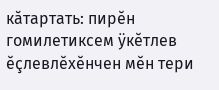кăтартать: пирĕн гомилетиксем ÿкĕтлев ĕçлевлĕхĕнчен мĕн тери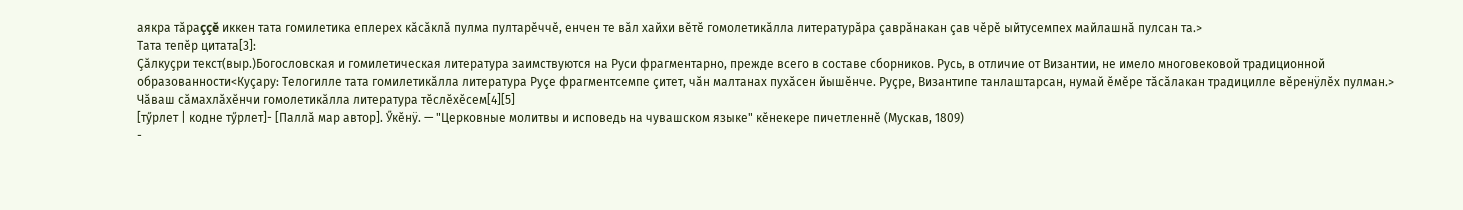аякра тăраççĕ иккен тата гомилетика еплерех кăсăклă пулма пултарĕччĕ, енчен те вăл хайхи вĕтĕ гомолетикăлла литературăра çаврăнакан çав чĕрĕ ыйтусемпех майлашнă пулсан та.>
Тата тепĕр цитата[3]:
Ҫӑлкуҫри текст(выр.)Богословская и гомилетическая литература заимствуются на Руси фрагментарно, прежде всего в составе сборников. Русь, в отличие от Византии, не имело многовековой традиционной образованности<Куçару: Телогилле тата гомилетикăлла литература Руçе фрагментсемпе çитет, чăн малтанах пухăсен йышĕнче. Руçре, Византипе танлаштарсан, нумай ĕмĕре тăсăлакан традицилле вĕренÿлĕх пулман.>
Чăваш сăмахлăхĕнчи гомолетикăлла литература тĕслĕхĕсем[4][5]
[тӳрлет | кодне тӳрлет]- [Паллă мар автор]. Ӳкĕнÿ. — "Церковные молитвы и исповедь на чувашском языке" кĕнекере пичетленнĕ (Мускав, 1809)
-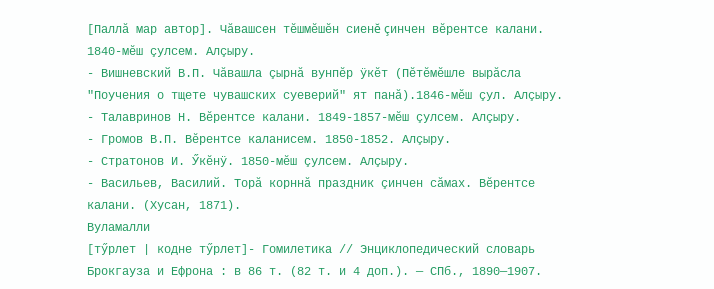[Паллă мар автор]. Чăвашсен тĕшмĕшĕн сиенĕ çинчен вĕрентсе калани. 1840-мĕш çулсем. Алçыру.
- Вишневский В.П. Чăвашла çырнă вунпĕр ÿкĕт (Пĕтĕмĕшле вырăсла "Поучения о тщете чувашских суеверий" ят панă).1846-мĕш çул. Алçыру.
- Талавринов Н. Вĕрентсе калани. 1849-1857-мĕш çулсем. Алçыру.
- Громов В.П. Вĕрентсе каланисем. 1850-1852. Алçыру.
- Стратонов И. Ӳкĕнÿ. 1850-мĕш çулсем. Алçыру.
- Васильев, Василий. Торă корннă праздник çинчен сăмах. Вĕрентсе калани. (Хусан, 1871).
Вуламалли
[тӳрлет | кодне тӳрлет]- Гомилетика // Энциклопедический словарь Брокгауза и Ефрона : в 86 т. (82 т. и 4 доп.). — СПб., 1890—1907.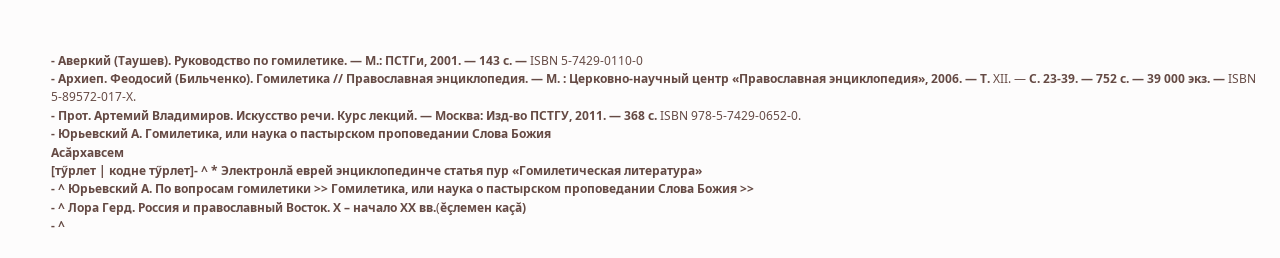- Аверкий (Таушев). Руководство по гомилетике. — М.: ПСТГи, 2001. — 143 с. — ISBN 5-7429-0110-0
- Архиеп. Феодосий (Бильченко). Гомилетика // Православная энциклопедия. — М. : Церковно-научный центр «Православная энциклопедия», 2006. — Т. XII. — С. 23-39. — 752 с. — 39 000 экз. — ISBN 5-89572-017-X.
- Прот. Артемий Владимиров. Искусство речи. Курс лекций. — Москва: Изд-во ПСТГУ, 2011. — 368 с. ISBN 978-5-7429-0652-0.
- Юрьевский А. Гомилетика, или наука о пастырском проповедании Слова Божия
Асăрхавсем
[тӳрлет | кодне тӳрлет]- ^ * Электронлă еврей энциклопединче статья пур «Гомилетическая литература»
- ^ Юрьевский А. По вопросам гомилетики >> Гомилетика, или наука о пастырском проповедании Слова Божия >>
- ^ Лора Герд. Россия и православный Восток. Х – начало ХХ вв.(ĕçлемен каçă)
- ^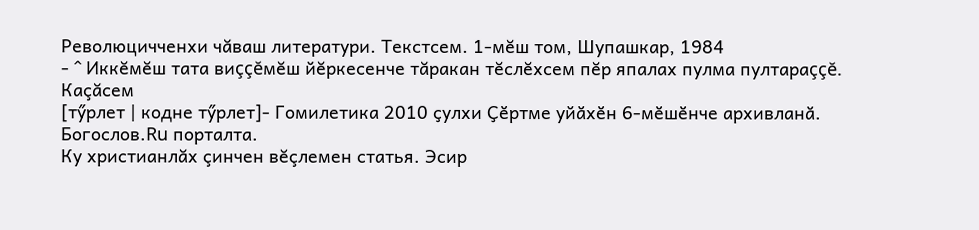Революцичченхи чăваш литератури. Текстсем. 1-мĕш том, Шупашкар, 1984
- ^ Иккĕмĕш тата виççĕмĕш йĕркесенче тăракан тĕслĕхсем пĕр япалах пулма пултараççĕ.
Каçăсем
[тӳрлет | кодне тӳрлет]- Гомилетика 2010 ҫулхи Ҫӗртме уйӑхӗн 6-мӗшӗнче архивланӑ. Богослов.Ru порталта.
Ку христианлăх çинчен вĕçлемен статья. Эсир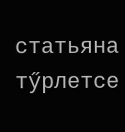статьяна тӳрлетсе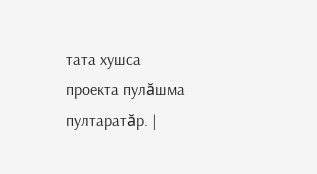тата хушса проекта пулăшма пултаратăр. |